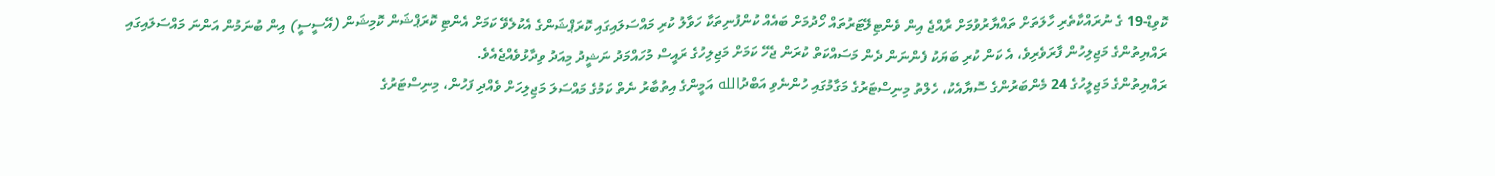ކޮވިޑް-19 ގެ ނުރައްކާތެރި ހާލަތަށް ތައްޔާރުވުމަށް ރާއްޖެ އިން ވެންޓިލޭޓަރުތައް ހޯދުމަށް ބައެއް ކުންފުނިތަކާ ހަވާލު ކުރި މައްސަލައިގައި ކޮރަޕްޝަންގެ އެކުލެވޭ ކަމަށް އެންޓި ކޮރަޕްޝަން ކޮމިޝަން (އޭސީސީ) އިން ބުނަމުން އަންނަ މައްސަލައިގައި ރައްޔިތުންގެ މަޖިލިހުން ފާރަވެރިވެ، އެ ކަން ކުރި ބަޔަކު ފެންނަން ދެން މަސައްކަތް ކުރަން ޖެހޭ ކަމަށް މަޖިލިހުގެ ރައީސް މުހައްމަދު ނަޝީދު މިއަދު ވިދާޅުވެއްޖެއެވެ.
ރައްޔިތުންގެ މަޖިލީހުގެ 24 މެންބަރުންގެ ސޮޔާއެކު، ހެލްތު މިނިސްޓަރުގެ މަގާމުގައި ހުންނެވި އަބްދުالله އަމީންގެ އިތުބާރު ނެތް ކަމުގެ މައްސަލަ މަޖިލިހަށް ވެއްދި ފަހުން، މިނިސްޓަރުގެ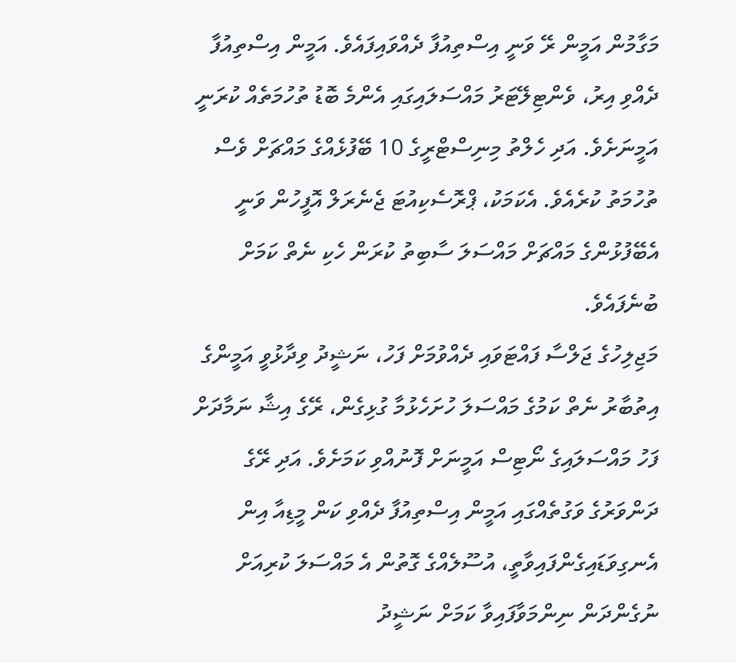މަގާމުން އަމީން ރޭ ވަނީ އިސްތިއުފާ ދެއްވައިފައެވެ. އަމީން އިސްތިއުފާ ދެއްވި އިރު، ވެންޓިލޭޓަރު މައްސަލައިގައި އެންމެ ބޮޑު ތުހުމަތެއް ކުރަނީ އަމީނަށެވެ. އަދި ހެލްތު މިނިސްޓްރީގެ 10 ބޭފުޅެއްގެ މައްޗަށް ވެސް ތުހުމަތު ކުރެއެވެ. އެކަމަކު، ޕްރޮސެކިއުޓަ ޖެނެރަލް އޮފީހުން ވަނީ އެބޭފުޅުންގެ މައްޗަށް މައްސަލަ ސާބިތު ކުރަން ހެކި ނެތް ކަމަށް ބުނެފައެވެ.
މަޖިލިހުގެ ޖަލްސާ ފައްޓަވައި ދެއްވުމަށް ފަހު، ނަޝީދު ވިދާޅުވީ އަމީންގެ އިތުބާރު ނެތް ކަމުގެ މައްސަލަ ހުށަހެޅުމާ ގުޅިގެން، ރޭގެ އިޝާ ނަމާދަށް ފަހު މައްސަލައިގެ ނޯޓިސް އަމީނަށް ފޮނުއްވި ކަމަށެވެ. އަދި ރޭގެ ދަންވަރުގެ ވަގުތެއްގައި އަމީން އިސްތިއުފާ ދެއްވި ކަން މީޑިއާ އިން އެނގިވަޑައިގެންފައިވާތީ، އުސޫލެއްގެ ގޮތުން އެ މައްސަލަ ކުރިއަށް ނުގެންދަން ނިންމަވާފައިވާ ކަމަށް ނަޝީދު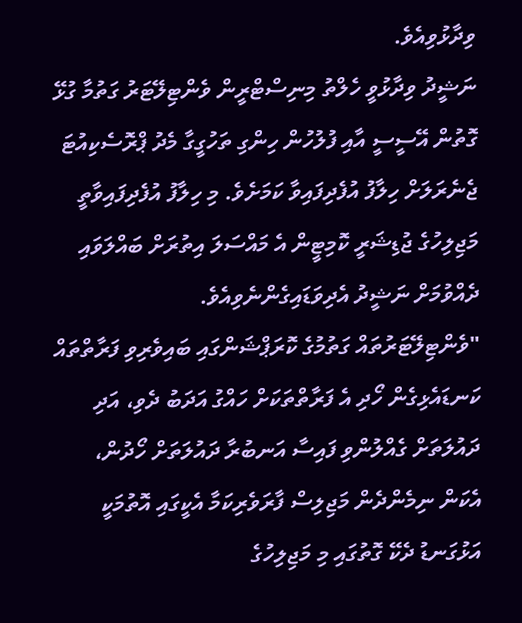ވިދާޅުވިއެވެ.
ނަޝީދު ވިދާޅުވީ ހެލްތު މިނިސްޓްރީން ވެންޓިލޭޓަރު ގަތުމާ ގުޅޭ ގޮތުން އޭސީސީ އާއި ފުލުހުން ހިންގި ތަހުގީގާ މެދު ޕްރޮސެކިއުޓަ ޖެނެރަލަށް ހިލާފު އުފެދިފައިވާ ކަމަށެވެ. މި ހިލާފު އުފެދިފައިވާތީ މަޖިލިހުގެ ޖުޑިޝަރީ ކޮމިޓީން އެ މައްސަލަ އިތުރަށް ބައްލަވައި ދެއްވުމަށް ނަޝީދު އެދިވަޑައިގެންނެވިއެވެ.
"ވެންޓިލޭޓަރުތައް ގަތުމުގެ ކޮރަޕްޝަންގައި ބައިވެރިވި ފަރާތްތައް ކަނޑައެޅިގެން ހޯދި އެ ފަރާތްތަކަށް ހައްގު އަދަބު ދެވި، އަދި ދައުލަތަށް ގެއްލުންވި ފައިސާ އަނބުރާ ދައުލަތަށް ހޯދުން، އެކަން ނިމެންދެން މަޖިލިސް ފާރަވެރިކަމާ އެކީގައި އޮތުމަކީ އަޅުގަނޑު ދެކޭ ގޮތުގައި މި މަޖިލިހުގެ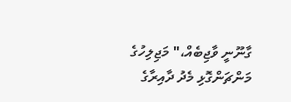ގާނޫނީ ވާޖިބެއް،" މަޖިލިހުގެ މަންޗަންގޮޅި މެދު ދާއިރާގެ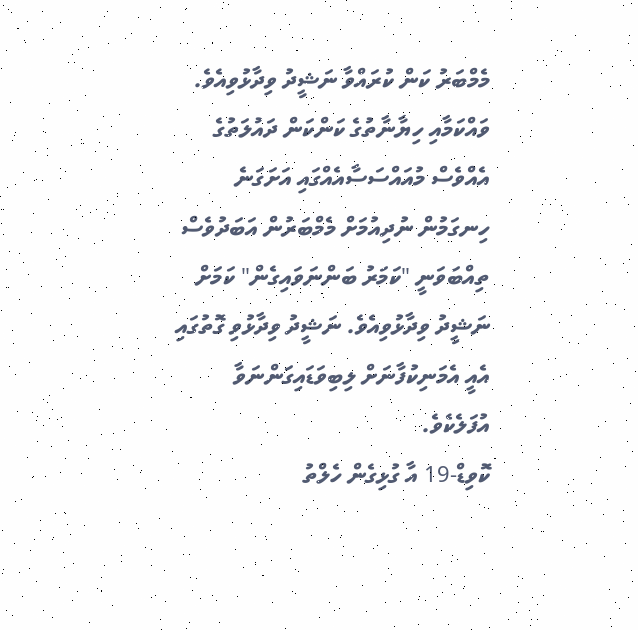މެމްބަރު ކަން ކުރައްވާ ނަޝީދު ވިދާޅުވިއެވެ.
ވައްކަމާއި ހިޔާނާތުގެ ކަންކަން ދައުލަތުގެ އެއްވެސް މުއައްސަސާއެއްގައި އަށަގަނެ ހިނގަމުން ނުދިއުމަށް މެމްބަރުން އަބަދުވެސް ތިއްބަވަނީ "ކަމަރު ބަންނަވައިގެން" ކަމަށް ނަޝީދު ވިދާޅުވިއެވެ. ނަޝީދު ވިދާޅުވި ގޮތުގައި އެއީ އެމަނިކުފާނަށް ލިބިވަޑައިގަންނަވާ އުފަލެކެވެ.
ކޮވިޑް-19 އާ ގުޅިގެން ހެލްތު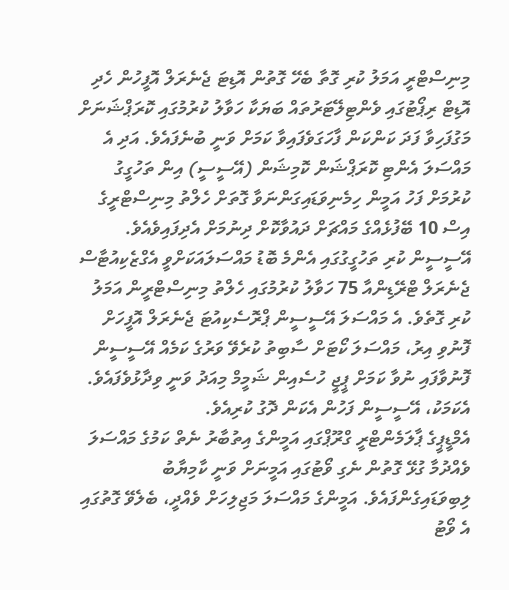މިނިސްޓްރީ އަމަލު ކުރި ގޮތާ ބެހޭ ގޮތުން އޮޑިޓަ ޖެނެރަލް އޮފީހުން ހެދި އޮޑިޓް ރިޕޯޓުގައި ވެންޓިލޭޓަރުތައް ބަޔަކާ ހަވާލު ކުރުމުގައި ކޮރަޕްޝަނަށް މަގުފަހިވާ ފަދަ ކަންކަން ފާހަގަވެފައިވާ ކަމަށް ވަނީ ބުނެފައެވެ. އަދި އެ މައްސަލަ އެންޓި ކޮރަޕްޝަން ކޮމިޝަން (އޭސީސީ) އިން ތަހުގީގު ކުރުމަށް ފަހު އަމީން ހިމެނިވަޑައިގަންނަވާ ގޮތަށް ހެލްތު މިނިސްޓްރީގެ އިސް 10 ބޭފުޅެއްގެ މައްޗަށް ދައުވާކޮށް ދިނުމަށް އެދިފައިވެއެވެ.
އޭސީސީން ކުރި ތަހުގީގުގައި އެންމެ ބޮޑު މައްސަލައަކަށްވީ އެގްޒެކިއުޓާސް ޖެނެރަލް ޓްރޭޑިންއާ 75 ހަވާލު ކުރުމުގައި ހެލްތު މިނިސްޓްރީން އަމަލު ކުރި ގޮތެވެ. އެ މައްސަލަ އޭސީސީން ޕްރޮސެކިއުޓަ ޖެނެރަލް އޮފީހަށް ފޮނުވި އިރު، މައްސަލަ ކޯޓަށް ސާބިތު ކުރެވޭ ވަރުގެ ކަމެއް އޭސީސީން ފޮނުވާފައި ނުވާ ކަމަށް ޕީޖީ ހުސެއިން ޝަމީމް މިއަދު ވަނީ ވިދާޅުވެފައެވެ. އެކަމަކު، އޭސީސީން ފަހުން އެކަން ދޮގު ކުރިއެވެ.
އެމްޑީޕީގެ ޕާލަމެންޓްރީ ގްރޫޕްގައި އަމީންގެ އިތުބާރު ނެތް ކަމުގެ މައްސަލަ ވެއްދުމާ ގުޅޭ ގޮތުން ނެގި ވޯޓުގައި އަމީނަށް ވަނީ ކާމިޔާބު ލިބިވަޑައިގެންފައެވެ. އަމީންގެ މައްސަލަ މަޖިލިހަށް ވެއްދީ، ބެލެވޭ ގޮތުގައި އެ ވޯޓު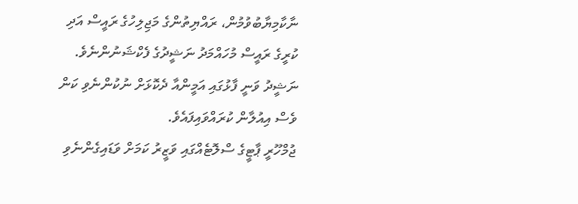ނާކާމިޔާބުވުމުން، ރައްޔިތުންގެ މަޖިލިހުގެ ރައީސް އަދި ކުރީގެ ރައީސް މުހައްމަދު ނަޝީދުގެ ފެކްޝަނުންނެވެ. ނަޝީދު ވަނީ ފާޅުގައި އަމީންއާ ދެކޮޅަށް ނުކުންނެވި ކަން ވެސް އިއުލާން ކުރައްވައިފައެވެ.
ޖުމްހޫރީ ޕާޓީގެ ސްލޮޓެއްގައި ވަޒީރު ކަމަށް ވަޑައިގެންނެވި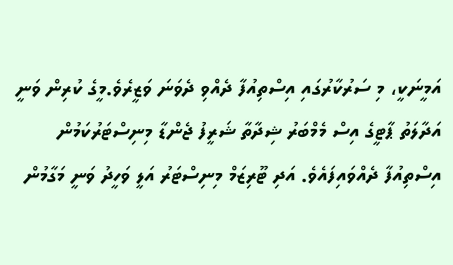އަމީނަކީ، މި ސަރުކާރުގައި އިސްތިއުފާ ދެއްވި ދެވަނަ ވަޒީރެވެ.މީގެ ކުރިން ވަނީ އަދާލަތު ޕާޓީގެ އިސް މެމްބަރު ޝިދާތާ ޝަރީފު ޖެންޑާ މިނިސްޓަރުކަމުން އިސްތިއުފާ ދެއްވައިފައެވެ. އަދި ޓޫރިޒަމް މިނިސްޓަރު އަލީ ވަހީދު ވަނީ މަގާމުން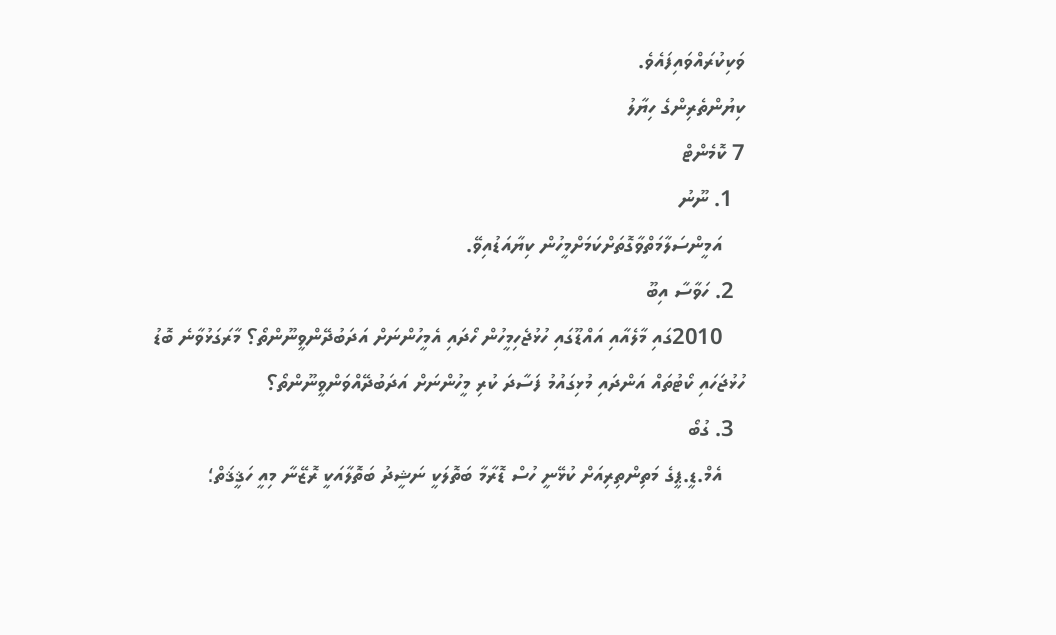ވަކިކުރައްވައިފައެވެ.
ކިޔުންތެރިންގެ ހިޔާލު
7 ކޮމެންޓް
  1. ނޫނު
    އަމީންސަލާމަތްވާގޮތަށްކަމަށްމީހުން ކިޔާއަޑުއިވޭ.
  2. ހަވާސާ އިބޫ
    2010ގައި މާލެއާއި އައްޑޫގައި ހުޅުޖެހިމީހުން ހޯދައި އެމީހުންނަށް އަދަބުދޭންވީނޫންތޯ؟ މާރަގަޅުވާނެ ބޮޑު ހުޅުޖަހައި ކޯޓުތައް އަންދައި މުޅިގައުމު ފަސާދަ ކުރި މީހުންނަށް އަދަބުދޭއްވަންވީނޫންތޯ؟
  3. ގުބޯ
    އެމް.ޑީ.ޕީގެ މަތިންތިރިއަށް ކުޅޭނީ ހުސް ޑޮރާމާ ބަތޮލަކީ ނަޝީދު ބަތޮލާއަކީ ރޮޒޭނާ މިއީ ހަޤީޤަތް؛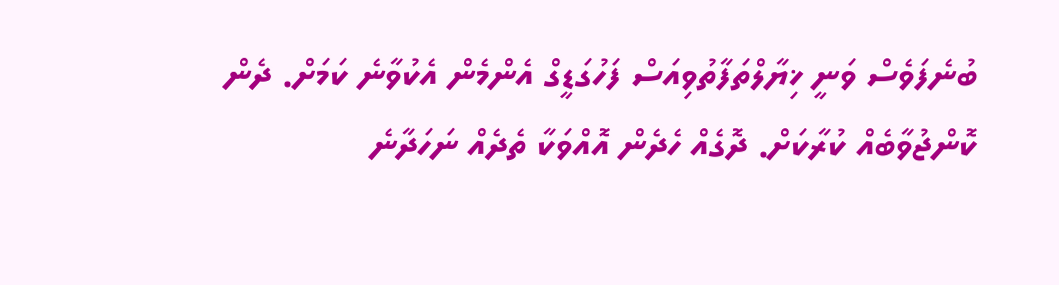ބުނެފަވެސް ވަނީ ޚިޔާލްތަފާތުވިއަސް ފަހުގަޑީގް އެންމެން އެކުވާނެ ކަމަށް. ދެން ކޮންޖުވާބެއް ކުރާކަށް. ދޮގެއް ހެދެން އޮއްވަކާ ތެދެއް ނަހަދާނެ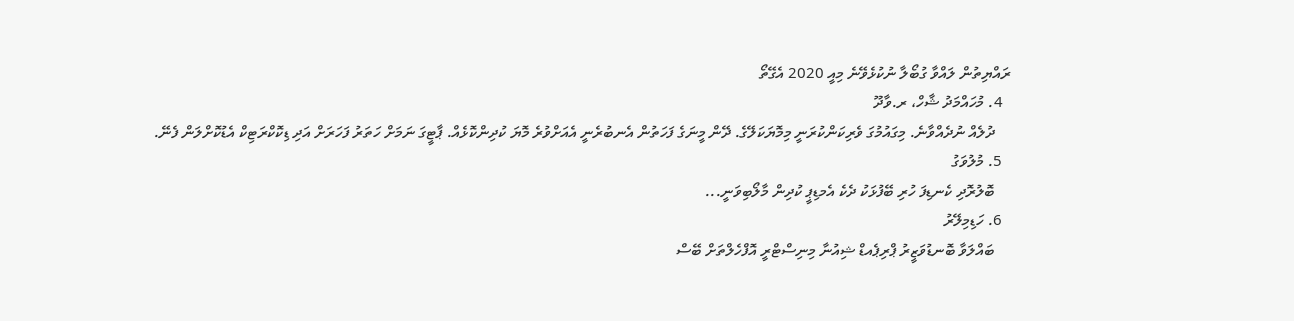ރައްޔިތުން ލައްވާ ގުބޯލާ ނުކުޅެވޭނެ މިއީ 2020 އެގޭތޯ
  4. މުހައްމަދު ޝާހް، ރ.ވާދޫ
    ދުލެއް ނުދެއްވާނެ. މިގައުމުގަ ވެރިކަންކުރަނީ މިމޮޔަކަލޭގެ. ދޭން މީނަގެ ފަހަތުން އެނބުރެނީ އެއަށްވުރެ މޮޔަ ކުދިންކޮޅެއް. ޕާޓީގަ ނަމަށް ހަތަރު ފަހަރަށް އަދި ޑިކޮކްރަޓިކް އެޑުކޮށްލަން ފެނޭ.
  5. މުލުވަގު
    ބޮލުރޮދި ކެނޑިފަ ހުރި ބޭފުޅަކު ދެކެ އެމޑިޕީ ކުދިން މާލޯބިވަނީ...
  6. ހަޑިމިލޭރު
    ބައްލަވާ ބޮނޑުވަޒީރު ޕްރިޕެއޑް ޝިއުނާ މިނިސްޓްރީ އޮފްހެލްތަށް ބޭސް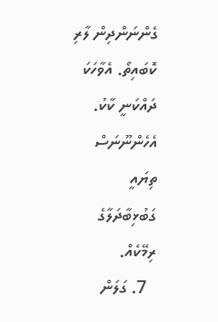ގެންނަންދިން ލާރި ކޮބައިތޯ. އެވާހަކަ ދައްކަނީ ކާކު. އެހެންނޫނަސް ތިޔައީ ގަބުޅިބާދަލާގެ ރިމޭކެއް.
  7. ގަލަން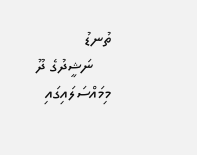ތުނޑު
    ނަޝީދުގެ ދޫ މިމައްސަލައިގައި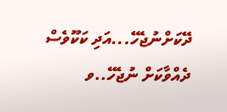ދޭކަށްނުޖެހޭ...އަދި ކަކޫވެސް ދެއްވާކަށް ނުޖެހޭ..ވ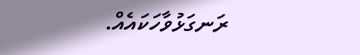ރަނގަޅުވާހަކައެއް.